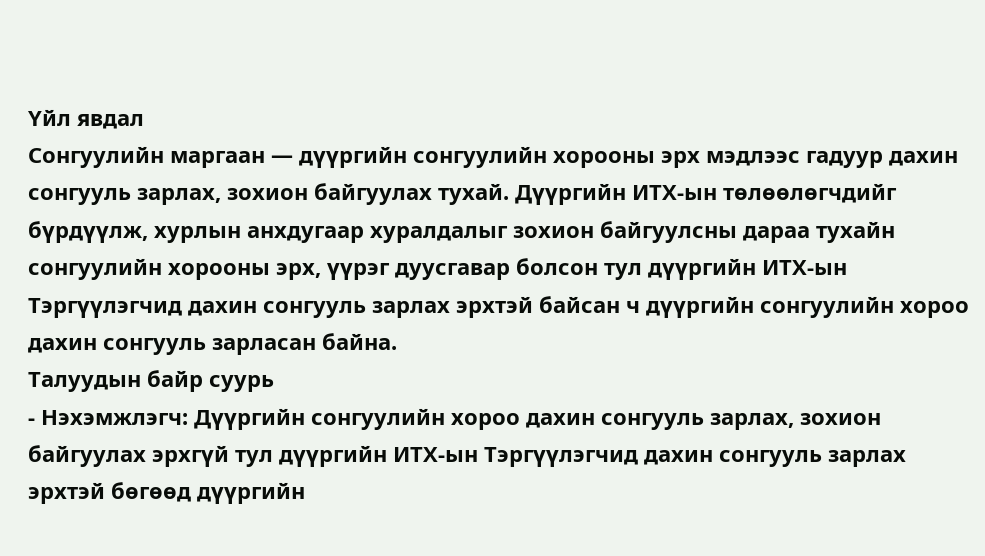Үйл явдал
Сонгуулийн маргаан — дүүргийн сонгуулийн хорооны эрх мэдлээс гадуур дахин сонгууль зарлах, зохион байгуулах тухай. Дүүргийн ИТХ-ын төлөөлөгчдийг бүрдүүлж, хурлын анхдугаар хуралдалыг зохион байгуулсны дараа тухайн сонгуулийн хорооны эрх, үүрэг дуусгавар болсон тул дүүргийн ИТХ-ын Тэргүүлэгчид дахин сонгууль зарлах эрхтэй байсан ч дүүргийн сонгуулийн хороо дахин сонгууль зарласан байна.
Талуудын байр суурь
- Нэхэмжлэгч: Дүүргийн сонгуулийн хороо дахин сонгууль зарлах, зохион байгуулах эрхгүй тул дүүргийн ИТХ-ын Тэргүүлэгчид дахин сонгууль зарлах эрхтэй бөгөөд дүүргийн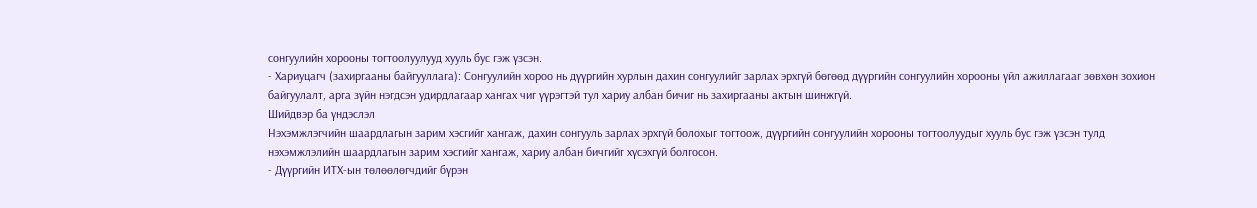сонгуулийн хорооны тогтоолуулууд хууль бус гэж үзсэн.
- Хариуцагч (захиргааны байгууллага): Сонгуулийн хороо нь дүүргийн хурлын дахин сонгуулийг зарлах эрхгүй бөгөөд дүүргийн сонгуулийн хорооны үйл ажиллагааг зөвхөн зохион байгуулалт, арга зүйн нэгдсэн удирдлагаар хангах чиг үүрэгтэй тул хариу албан бичиг нь захиргааны актын шинжгүй.
Шийдвэр ба үндэслэл
Нэхэмжлэгчийн шаардлагын зарим хэсгийг хангаж, дахин сонгууль зарлах эрхгүй болохыг тогтоож, дүүргийн сонгуулийн хорооны тогтоолуудыг хууль бус гэж үзсэн тулд нэхэмжлэлийн шаардлагын зарим хэсгийг хангаж, хариу албан бичгийг хүсэхгүй болгосон.
- Дүүргийн ИТХ-ын төлөөлөгчдийг бүрэн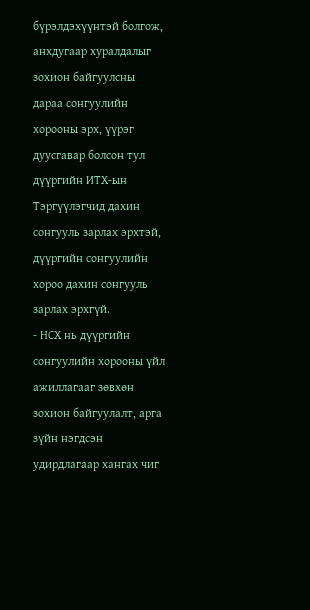бүрэлдэхүүнтэй болгож, анхдугаар хуралдалыг зохион байгуулсны дараа сонгуулийн хорооны эрх, үүрэг дуусгавар болсон тул дүүргийн ИТХ-ын Тэргүүлэгчид дахин сонгууль зарлах эрхтэй, дүүргийн сонгуулийн хороо дахин сонгууль зарлах эрхгүй.
- НСХ нь дүүргийн сонгуулийн хорооны үйл ажиллагааг зөвхөн зохион байгуулалт, арга зүйн нэгдсэн удирдлагаар хангах чиг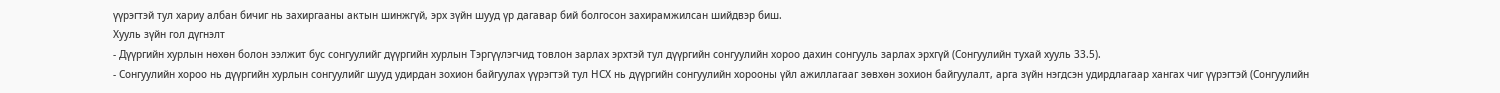үүрэгтэй тул хариу албан бичиг нь захиргааны актын шинжгүй, эрх зүйн шууд үр дагавар бий болгосон захирамжилсан шийдвэр биш.
Хууль зүйн гол дүгнэлт
- Дүүргийн хурлын нөхөн болон ээлжит бус сонгуулийг дүүргийн хурлын Тэргүүлэгчид товлон зарлах эрхтэй тул дүүргийн сонгуулийн хороо дахин сонгууль зарлах эрхгүй (Сонгуулийн тухай хууль 33.5).
- Сонгуулийн хороо нь дүүргийн хурлын сонгуулийг шууд удирдан зохион байгуулах үүрэгтэй тул НСХ нь дүүргийн сонгуулийн хорооны үйл ажиллагааг зөвхөн зохион байгуулалт, арга зүйн нэгдсэн удирдлагаар хангах чиг үүрэгтэй (Сонгуулийн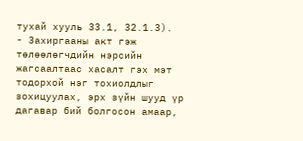тухай хууль 33.1, 32.1.3).
- Захиргааны акт гэж төлөөлөгчдийн нэрсийн жагсаалтаас хасалт гэх мэт тодорхой нэг тохиолдлыг зохицуулах, эрх зүйн шууд үр дагавар бий болгосон амаар,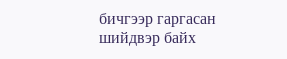бичгээр гаргасан шийдвэр байх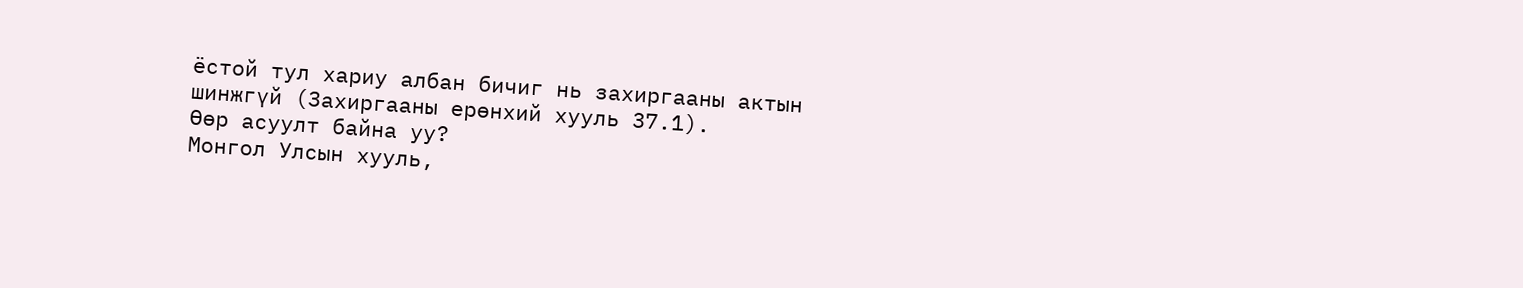ёстой тул хариу албан бичиг нь захиргааны актын шинжгүй (Захиргааны ерөнхий хууль 37.1).
Өөр асуулт байна уу?
Монгол Улсын хууль,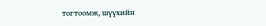тогтоомж, шүүхийн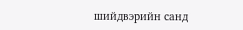шийдвэрийн санд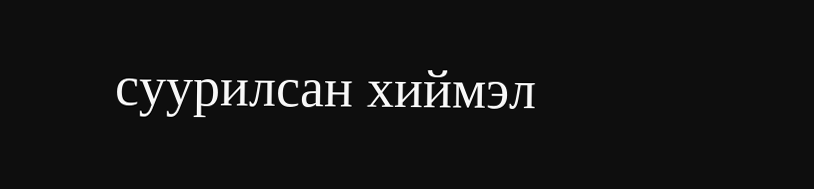суурилсан хиймэл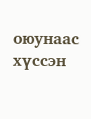оюунаас хүссэн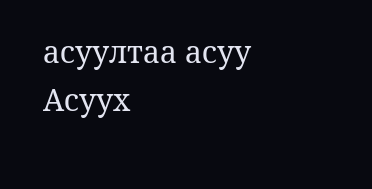асуултаа асуу
Асуух